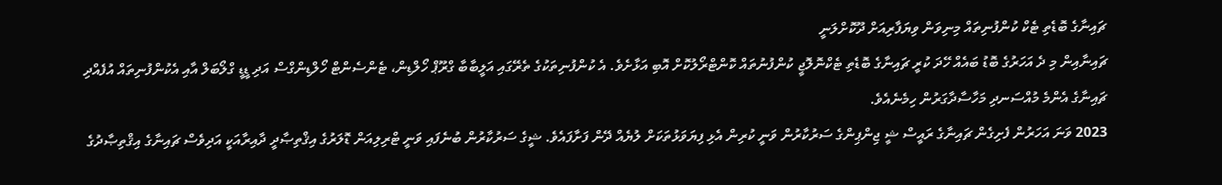ޗައިނާގެ ބޮޑެތި ޓެކް ކުންފުނިތައް މިނިވަން ވިޔަފާރިއަށް ދޫކޮށްލަނީ
ޗައިނާއިން މި ދެ އަހަރުގެ ބޮޑު ބައެއް ހޭދަ ކުރީ ޗައިނާގެ ބޮޑެތި ޓެކްނޮލޮޖީ ކުންފުނުތައް ކޮންޓްރޯލުކޮށް އޮބި އަޅާށެވެ. އެ ކުންފުނިތަކުގެ ތެރޭގައި އަލީބާބާ ގްރޫޕް ހޯލްޑިން، ޓެންސެންޓް ހޯލްޑިންގްސް އަދި ޑީޑީ ގްލޯބަލް އާއި އެކުންފުނިތައް އުފެއްދި ޗައިނާގެ އެންމެ މުއްސަނދި މަހާސާދާގަރުން ހިމެނެއެވެ.
2023 ވަނަ އަހަރުން ފެށިގެން ޗައިނާގެ ރައީސް ޝީ ޖިންޕިންގެ ސަރުކާރުން ވަނީ ކުރިން އެޅި ފިޔަވަޅުތަކަށް ލުޔެއް ދޭން ފަށާފައެވެ. ޝީގެ ސަރުކާރުން ބުނެފައި ވަނީ ޓްރިލިއަން ޑޮލަރުގެ އިޤްތިޞާދީ ދާއިރާއަކީ އަދިވެސް ޗައިނާގެ އިޤްތިޞާދުގެ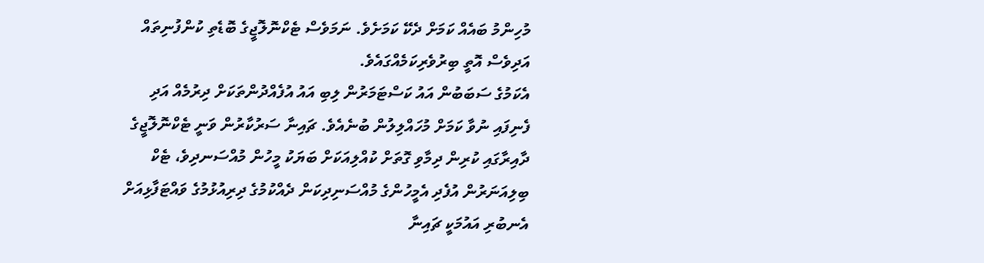މުހިންމު ބައެއް ކަމަށް ދެކޭ ކަމަށެވެ. ނަމަވެސް ޓެކްނޮލޮޖީގެ ބޮޑެތި ކުންފުނިތައް އަދިވެސް އޮތީ ބިރުވެރިކަމެއްގައެވެ.
އެކަމުގެ ސަބަބުން އައު ކަސްޓަމަރުން ލިބި އައު އުފެއްދުންތަކަށް ދިރުމެއް އަދި ފެނިފައި ނުވާ ކަމަށް މުހައްލިލުން ބުނެއެވެ. ޗައިނާ ސަރުކާރުން ވަނީ ޓެކްނޮލޮޖީގެ ދާއިރާގައި ކުރިން ދިމާވި ގޮތަށް ކުއްލިއަކަށް ބަޔަކު މީހުން މުއްސަނދިވެ، ޓެކް ބިލިއަނަރުން އުފެދި އެމީހުންގެ މުއްސަނިދިކަން ދެއްކުމުގެ ދިރިއުޅުމުގެ ވައްޓަފާޅިއަށް އެނބުރި އައުމަކީ ޗައިނާ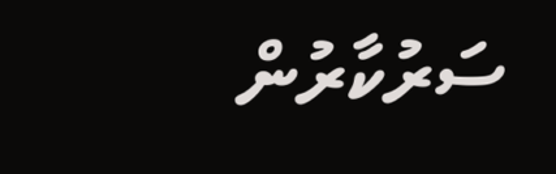ސަރުކާރުން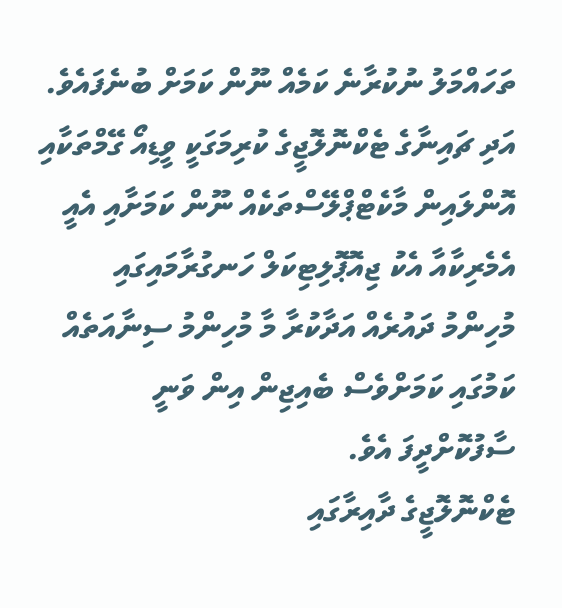ތަހައްމަލު ނުކުރާނެ ކަމެއް ނޫން ކަމަށް ބުނެފައެވެ. އަދި ޗައިނާގެ ޓެކްނޮލޮޖީގެ ކުރިމަގަކީ ވީޑިއޯ ގޭމްތަކާއި އޮންލައިން މާކެޓްޕްލޭސްތަކެއް ނޫން ކަމަށާއި އެއީ އެމެރިކާއާ އެކު ޖިއޮޕޮލިޓިކަލް ހަނގުރާމައިގައި މުހިންމު ދައުރެއް އަދާކުރާ މާ މުހިންމު ސިނާއަތެއް ކަމުގައި ކަމަށްވެސް ބެއިޖިން އިން ވަނީ ސާފުކޮށްދީފަ އެވެ.
ޓެކްނޮލޮޖީގެ ދާއިރާގައި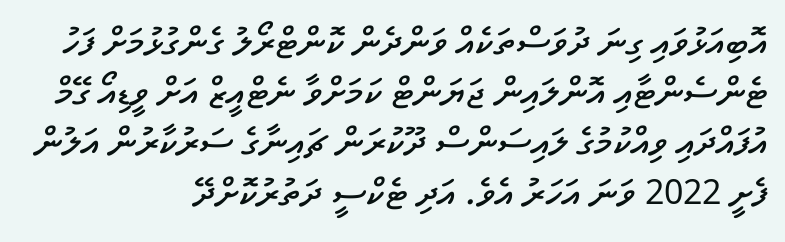އޮބިއަޅުވައި ގިނަ ދުވަސްތަކެއް ވަންދެން ކޮންޓްރޯލު ގެންގުޅުމަށް ފަހު ޓެންސެންޓާއި އޮންލައިން ޖަޔަންޓް ކަމަށްވާ ނެޓްއީޒް އަށް ވީޑިއޯ ގޭމް އުފައްދައި ވިއްކުމުގެ ލައިސަންސް ދޫކުރަން ޗައިނާގެ ސަރުކާރުން އަލުން ފެށީ 2022 ވަނަ އަހަރު އެވެ. އަދި ޓެކްސީ ދަތުރުކޮށްދޭ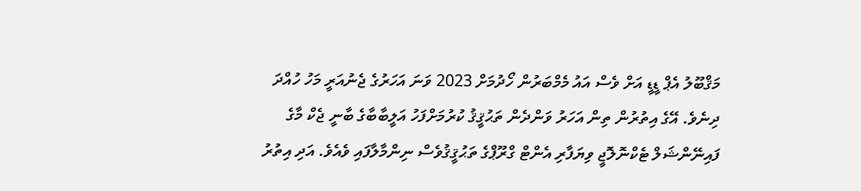މަޤްބޫލު އެޕް ޑީޑީ އަށް ވެސް އައު މެމްބަރުން ހޯދުމަށް 2023 ވަނަ އަހަރުގެ ޖެނުއަރީ މަހު ހުއްދަ ދިނެވެ. އޭގެ އިތުރުން ތިން އަހަރު ވަންދެން ތަޙުޤީޤު ކުރުމަށްފަހު އަލީބާބާގެ ބާނީ ޖެކް މާގެ ފައިނޭންޝަލް ޓެކްނޮލޮޖީ ވިޔަފާރި އެންޓް ގްރޫޕްގެ ތަޙުޤީޤުވެސް ނިންމާލާފައި ވެއެވެ. އަދި އިތުރު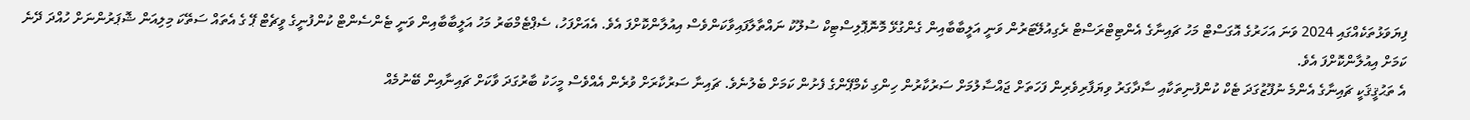ފިޔަވަޅުތަކެއްގައި 2024 ވަނަ އަހަރުގެ އޮގަސްޓް މަހު ޗައިނާގެ އެންޓިޓްރަސްޓް ރެގިއުލޭޓަރުން ވަނީ އަލީބާބާއިން ގެންގުޅޭ މޮނޮޕޮލިސްޓިކް ސުލޫކު ނައްތާލާފައިވާކަންވެސް އިއުލާންކޮށްފަ އެވެ. އެއަށްފަހު، ސެޕްޓެމްބަރު މަހު އަލީބާބާއިން ވަނީ ޓެންސެންޓް ކުންފުނީގެ ވީޗެޓް ޕޭ ގެ އެތައް ސަތޭކަ މިލިއަން ޝޮޕަރުންނަށް ހުއްދަ ދޭނެ ކަމަށް އިއުލާންކޮށްފަ އެވެ.
އެ ތަޙުޤީޤަކީ ޗައިނާގެ އެންމެ ނުފޫޒުގަދަ ޓެކް ކުންފުނިތަކާއި ސާދާގަރު ވިޔަފާރިވެރިން ފަހަތަށް ޖައްސާލުމަށް ސަރުކާރުން ހިންގި ކެމްޕޭންގެ ފެށުން ކަމަށް ބެލުނެވެ. ޗައިނާ ސަރުކާރަށް ވުރެން އެއްވެސް މީހަކު ބާރުގަދަ ވާކަށް ޗައިނާއިން ބޭނުމެއް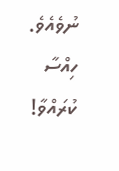ނުވެއެވެ.
ހިއްސާ ކުރައްވާ!